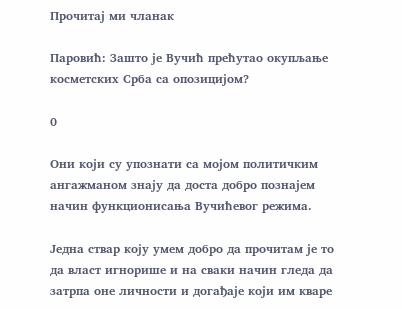Прочитај ми чланак

Паровић: Зашто је Вучић прећутао окупљање косметских Срба са опозицијом?

0

Они који су упознати са мојом политичким ангажманом знају да доста добро познајем начин функционисања Вучићевог режима.

Једна ствар коју умем добро да прочитам је то да власт игнорише и на сваки начин гледа да затрпа оне личности и догађаје који им кваре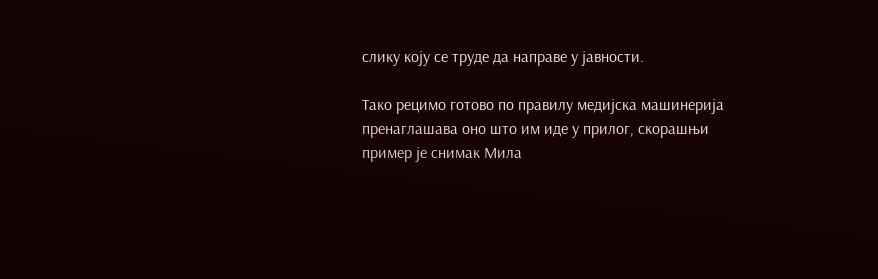слику коју се труде да направе у јавности.

Тако рецимо готово по правилу медијска машинерија пренаглашава оно што им иде у прилог, скорашњи пример је снимак Мила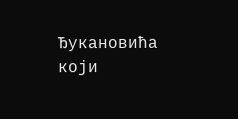Ђукановића који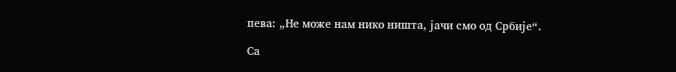пева: „Не може нам нико ништа, јачи смо од Србије“.

Са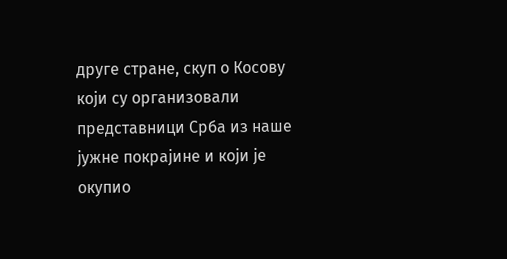друге стране, скуп о Косову који су организовали представници Срба из наше јужне покрајине и који је окупио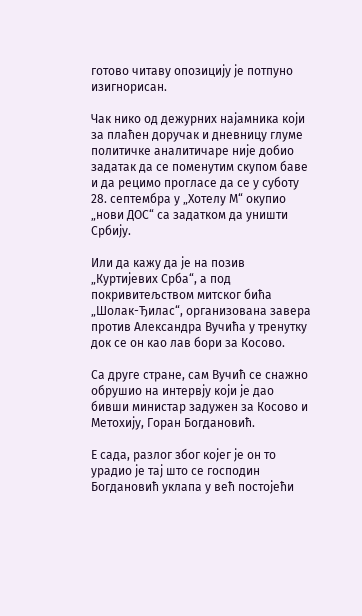готово читаву опозицију је потпуно изигнорисан.

Чак нико од дежурних најамника који за плаћен доручак и дневницу глуме политичке аналитичаре није добио задатак да се поменутим скупом баве и да рецимо прогласе да се у суботу 28. септембра у „Хотелу М“ окупио „нови ДОС“ са задатком да уништи Србију.

Или да кажу да је на позив „Куртијевих Срба“, а под покривитељством митског бића „Шолак-Ђилас“, организована завера против Александра Вучића у тренутку док се он као лав бори за Косово.

Са друге стране, сам Вучић се снажно обрушио на интервју који је дао бивши министар задужен за Косово и Метохију, Горан Богдановић.

Е сада, разлог због којег је он то урадио је тај што се господин Богдановић уклапа у већ постојећи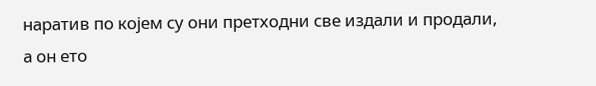наратив по којем су они претходни све издали и продали, а он ето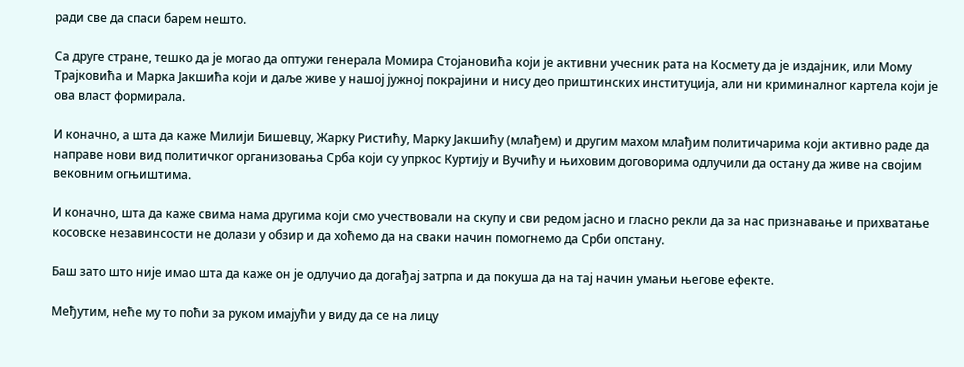ради све да спаси барем нешто.

Са друге стране, тешко да је могао да оптужи генерала Момира Стојановића који је активни учесник рата на Космету да је издајник, или Мому Трајковића и Марка Јакшића који и даље живе у нашој јужној покрајини и нису део приштинских институција, али ни криминалног картела који је ова власт формирала.

И коначно, а шта да каже Милији Бишевцу, Жарку Ристићу, Марку Јакшићу (млађем) и другим махом млађим политичарима који активно раде да направе нови вид политичког организовања Срба који су упркос Куртију и Вучићу и њиховим договорима одлучили да остану да живе на својим вековним огњиштима.

И коначно, шта да каже свима нама другима који смо учествовали на скупу и сви редом јасно и гласно рекли да за нас признавање и прихватање косовске незавинсости не долази у обзир и да хоћемо да на сваки начин помогнемо да Срби опстану.

Баш зато што није имао шта да каже он је одлучио да догађај затрпа и да покуша да на тај начин умањи његове ефекте.

Међутим, неће му то поћи за руком имајући у виду да се на лицу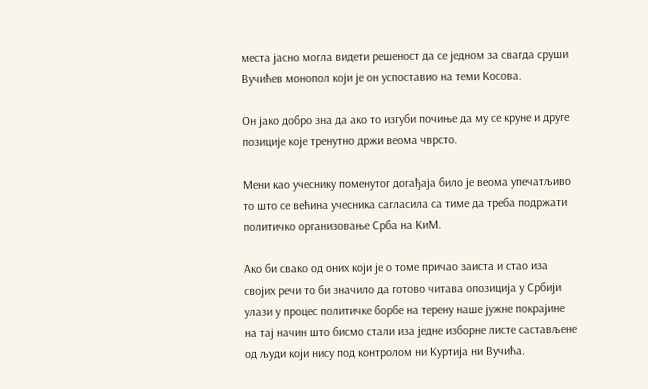места јасно могла видети решеност да се једном за свагда сруши Вучићев монопол који је он успоставио на теми Косова.

Он јако добро зна да ако то изгуби почиње да му се круне и друге позиције које тренутно држи веома чврсто.

Мени као учеснику поменутог догађаја било је веома упечатљиво то што се већина учесника сагласила са тиме да треба подржати политичко организовање Срба на КиМ.

Ако би свако од оних који је о томе причао заиста и стао иза својих речи то би значило да готово читава опозиција у Србији улази у процес политичке борбе на терену наше јужне покрајине на тај начин што бисмо стали иза једне изборне листе састављене од људи који нису под контролом ни Куртија ни Вучића.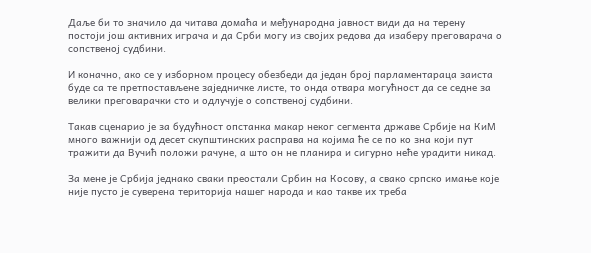Даље би то значило да читава домаћа и међународна јавност види да на терену постоји још активних играча и да Срби могу из својих редова да изаберу преговарача о сопственој судбини.

И коначно, ако се у изборном процесу обезбеди да један број парламентараца заиста буде са те претпостављене заједничке листе, то онда отвара могућност да се седне за велики преговарачки сто и одлучује о сопственој судбини.

Такав сценарио је за будућност опстанка макар неког сегмента државе Србије на КиМ много важнији од десет скупштинских расправа на којима ће се по ко зна који пут тражити да Вучић положи рачуне, а што он не планира и сигурно неће урадити никад.

За мене је Србија једнако сваки преостали Србин на Косову, а свако српско имање које није пусто је суверена територија нашег народа и као такве их треба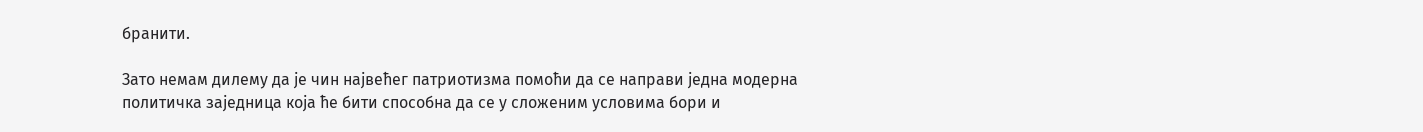бранити.

Зато немам дилему да је чин највећег патриотизма помоћи да се направи једна модерна политичка заједница која ће бити способна да се у сложеним условима бори и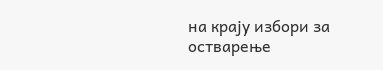на крају избори за остварење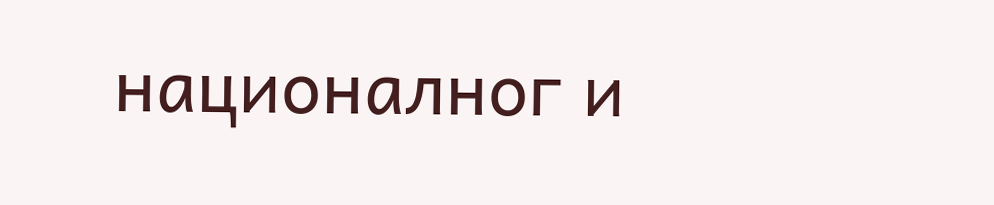националног и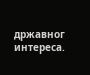државног интереса.